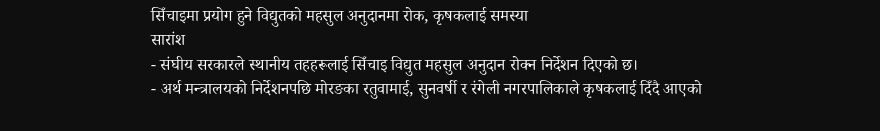सिँचाइमा प्रयोग हुने विद्युतको महसुल अनुदानमा रोक, कृषकलाई समस्या
सारांश
- संघीय सरकारले स्थानीय तहहरूलाई सिँचाइ विद्युत महसुल अनुदान रोक्न निर्देशन दिएको छ।
- अर्थ मन्त्रालयको निर्देशनपछि मोरङका रतुवामाई, सुनवर्षी र रंगेली नगरपालिकाले कृषकलाई दिँदै आएको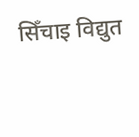सिँचाइ विद्युत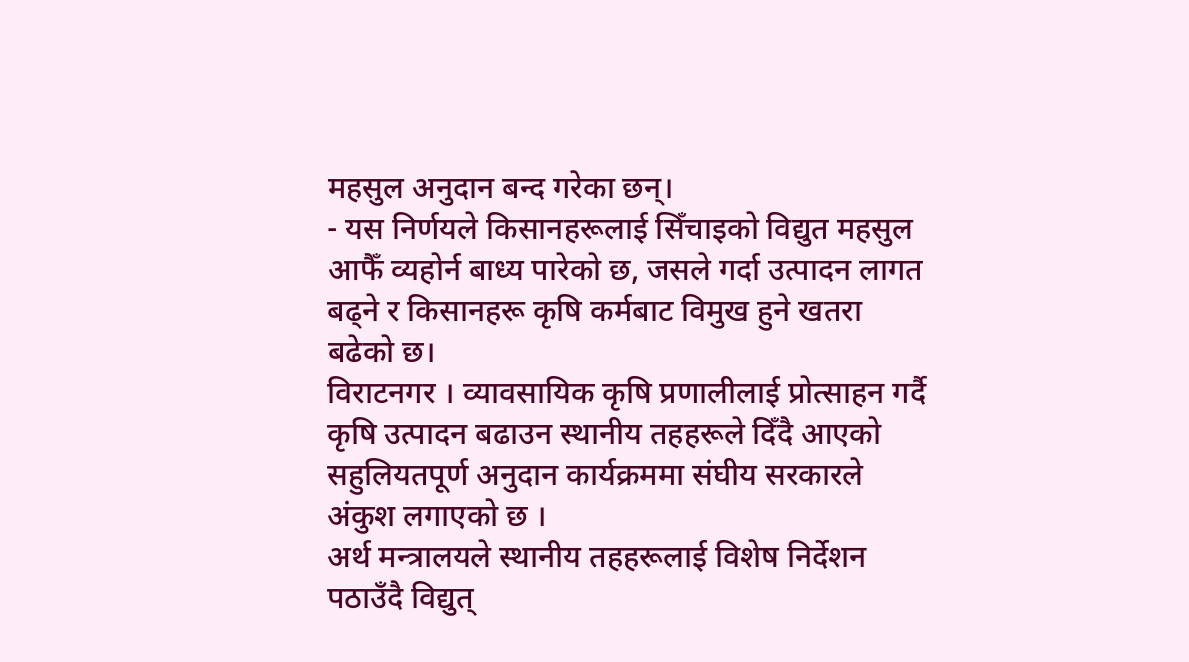महसुल अनुदान बन्द गरेका छन्।
- यस निर्णयले किसानहरूलाई सिँचाइको विद्युत महसुल आफैँ व्यहोर्न बाध्य पारेको छ, जसले गर्दा उत्पादन लागत बढ्ने र किसानहरू कृषि कर्मबाट विमुख हुने खतरा बढेको छ।
विराटनगर । व्यावसायिक कृषि प्रणालीलाई प्रोत्साहन गर्दै कृषि उत्पादन बढाउन स्थानीय तहहरूले दिँदै आएको सहुलियतपूर्ण अनुदान कार्यक्रममा संघीय सरकारले अंकुश लगाएको छ ।
अर्थ मन्त्रालयले स्थानीय तहहरूलाई विशेष निर्देशन पठाउँदै विद्युत्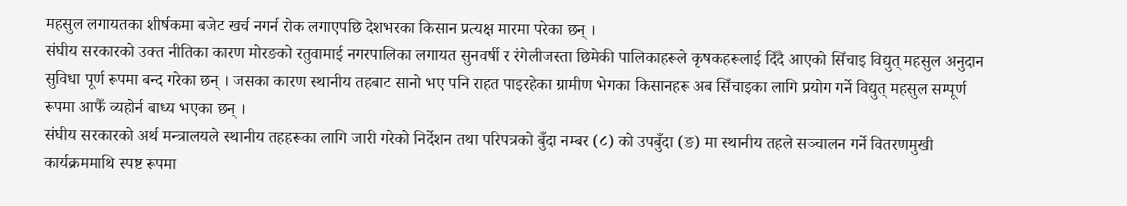महसुल लगायतका शीर्षकमा बजेट खर्च नगर्न रोक लगाएपछि देशभरका किसान प्रत्यक्ष मारमा परेका छन् ।
संघीय सरकारको उक्त नीतिका कारण मोरङको रतुवामाई नगरपालिका लगायत सुनवर्षी र रंगेलीजस्ता छिमेकी पालिकाहरूले कृषकहरूलाई दिँदै आएको सिँचाइ विद्युत् महसुल अनुदान सुविधा पूर्ण रूपमा बन्द गरेका छन् । जसका कारण स्थानीय तहबाट सानो भए पनि राहत पाइरहेका ग्रामीण भेगका किसानहरू अब सिँचाइका लागि प्रयोग गर्ने विद्युत् महसुल सम्पूर्ण रूपमा आफैँ व्यहोर्न बाध्य भएका छन् ।
संघीय सरकारको अर्थ मन्त्रालयले स्थानीय तहहरूका लागि जारी गरेको निर्देशन तथा परिपत्रको बुँदा नम्बर (८) को उपबुँदा (ङ) मा स्थानीय तहले सञ्चालन गर्ने वितरणमुखी कार्यक्रममाथि स्पष्ट रूपमा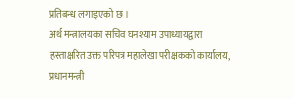प्रतिबन्ध लगाइएको छ ।
अर्थ मन्त्रालयका सचिव घनश्याम उपाध्यायद्वारा हस्ताक्षरित उक्त परिपत्र महालेखा परीक्षकको कार्यालय, प्रधानमन्त्री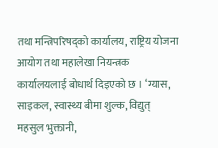तथा मन्त्रिपरिषद्को कार्यालय, राष्ट्रिय योजना आयोग तथा महालेखा नियन्त्रक कार्यालयलाई बोधार्थ दिइएको छ । ‘ग्यास, साइकल, स्वास्थ्य बीमा शुल्क, विद्युत् महसुल भुक्तानी,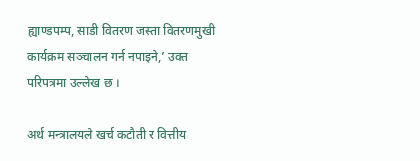ह्याण्डपम्प, साडी वितरण जस्ता वितरणमुखी कार्यक्रम सञ्चालन गर्न नपाइने,’ उक्त परिपत्रमा उल्लेख छ ।

अर्थ मन्त्रालयले खर्च कटौती र वित्तीय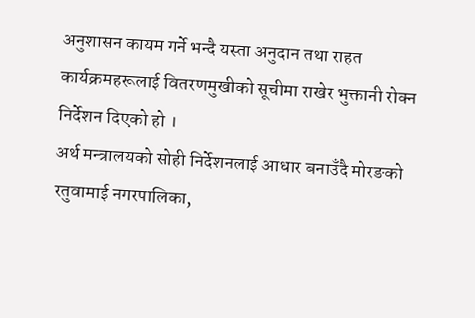अनुशासन कायम गर्ने भन्दै यस्ता अनुदान तथा राहत कार्यक्रमहरूलाई वितरणमुखीको सूचीमा राखेर भुक्तानी रोक्न निर्देशन दिएको हो ।
अर्थ मन्त्रालयको सोही निर्देशनलाई आधार बनाउँदै मोरङको रतुवामाई नगरपालिका,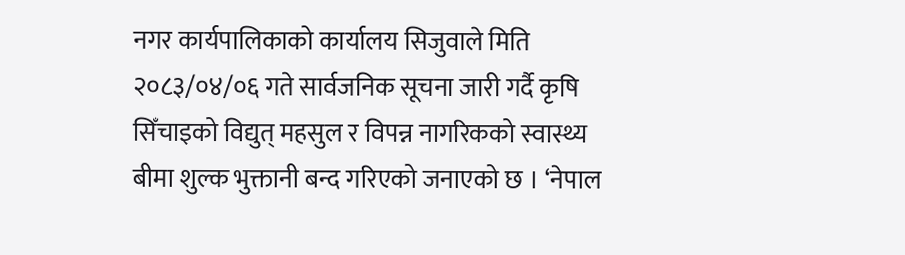नगर कार्यपालिकाको कार्यालय सिजुवाले मिति २०८३/०४/०६ गते सार्वजनिक सूचना जारी गर्दै कृषि सिँचाइको विद्युत् महसुल र विपन्न नागरिकको स्वास्थ्य बीमा शुल्क भुक्तानी बन्द गरिएको जनाएको छ । ‘नेपाल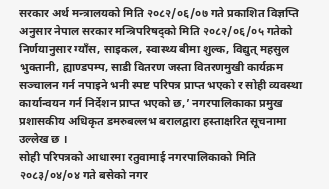सरकार अर्थ मन्त्रालयको मिति २०८२/०६/०७ गते प्रकाशित विज्ञप्ति अनुसार नेपाल सरकार मन्त्रिपरिषद्को मिति २०८२/०६/०५ गतेको निर्णयानुसार ग्याँस, साइकल, स्वास्थ्य बीमा शुल्क, विद्युत् महसुल भुक्तानी, ह्याण्डपम्प, साडी वितरण जस्ता वितरणमुखी कार्यक्रम सञ्चालन गर्न नपाइने भनी स्पष्ट परिपत्र प्राप्त भएको र सोही व्यवस्था कार्यान्वयन गर्न निर्देशन प्राप्त भएको छ,’ नगरपालिकाका प्रमुख प्रशासकीय अधिकृत डमरुबल्लभ बरालद्वारा हस्ताक्षरित सूचनामा उल्लेख छ ।
सोही परिपत्रको आधारमा रतुवामाई नगरपालिकाको मिति २०८३/०४/०४ गते बसेको नगर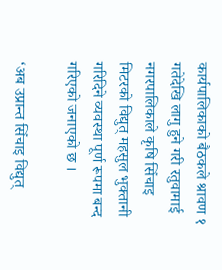कार्यपालिकाको बैठकले श्रावण १ गतेदेखि लागु हुने गरी रतुवामाई नगरपालिकाले कृषि सिँचाइ मिटरको विद्युत् महसुल भुक्तानी गरिदिने व्यवस्था पूर्ण रूपमा बन्द गरिएको जनाएको छ ।

‘अब उप्रान्त सिँचाइ विद्युत्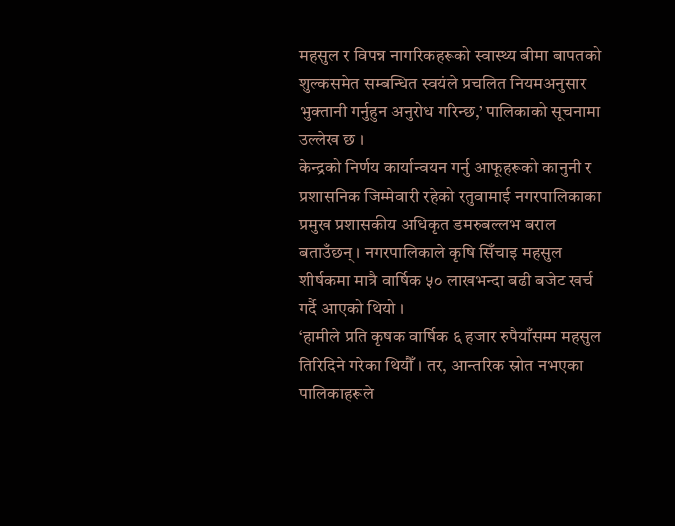महसुल र विपन्न नागरिकहरूको स्वास्थ्य बीमा बापतको शुल्कसमेत सम्बन्धित स्वयंले प्रचलित नियमअनुसार भुक्तानी गर्नुहुन अनुरोध गरिन्छ,’ पालिकाको सूचनामा उल्लेख छ ।
केन्द्रको निर्णय कार्यान्वयन गर्नु आफूहरूको कानुनी र प्रशासनिक जिम्मेवारी रहेको रतुवामाई नगरपालिकाका प्रमुख प्रशासकीय अधिकृत डमरुबल्लभ बराल बताउँछन् । नगरपालिकाले कृषि सिँचाइ महसुल शीर्षकमा मात्रै वार्षिक ५० लाखभन्दा बढी बजेट खर्च गर्दै आएको थियो ।
‘हामीले प्रति कृषक वार्षिक ६ हजार रुपैयाँसम्म महसुल तिरिदिने गरेका थियौँ । तर, आन्तरिक स्रोत नभएका पालिकाहरूले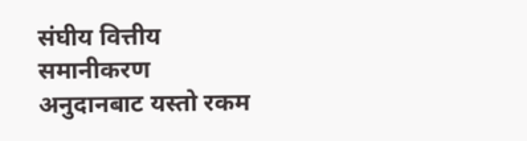संघीय वित्तीय समानीकरण अनुदानबाट यस्तो रकम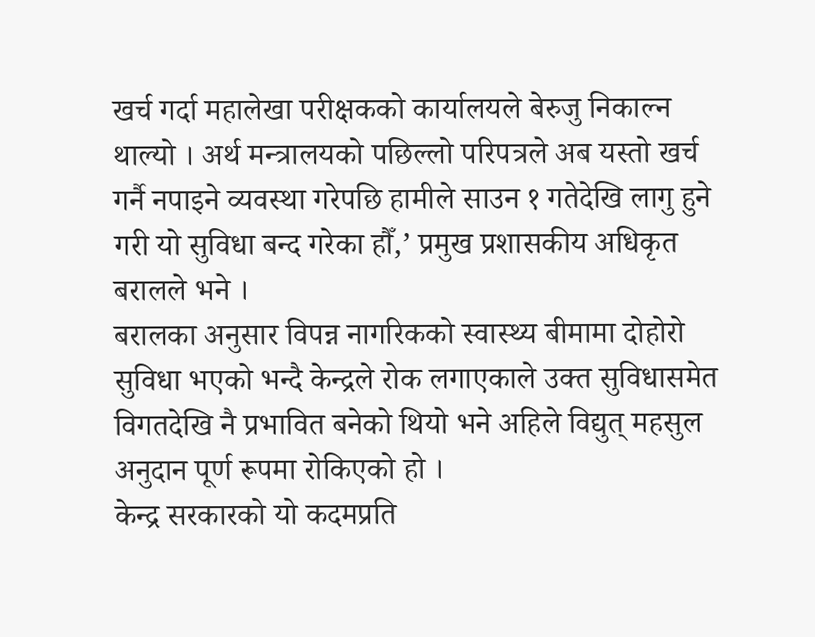खर्च गर्दा महालेखा परीक्षकको कार्यालयले बेरुजु निकाल्न थाल्यो । अर्थ मन्त्रालयको पछिल्लो परिपत्रले अब यस्तो खर्च गर्नै नपाइने व्यवस्था गरेपछि हामीले साउन १ गतेदेखि लागु हुने गरी यो सुविधा बन्द गरेका हौँ,’ प्रमुख प्रशासकीय अधिकृत बरालले भने ।
बरालका अनुसार विपन्न नागरिकको स्वास्थ्य बीमामा दोहोरो सुविधा भएको भन्दै केन्द्रले रोक लगाएकाले उक्त सुविधासमेत विगतदेखि नै प्रभावित बनेको थियो भने अहिले विद्युत् महसुल अनुदान पूर्ण रूपमा रोकिएको हो ।
केन्द्र सरकारको यो कदमप्रति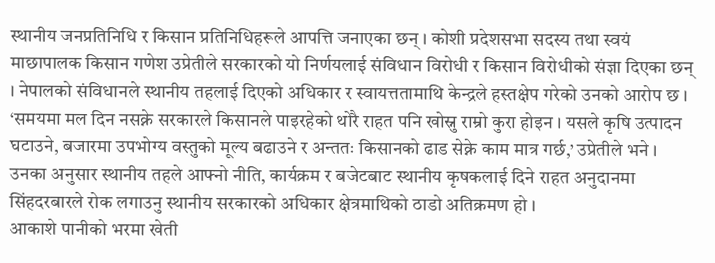स्थानीय जनप्रतिनिधि र किसान प्रतिनिधिहरूले आपत्ति जनाएका छन् । कोशी प्रदेशसभा सदस्य तथा स्वयं माछापालक किसान गणेश उप्रेतीले सरकारको यो निर्णयलाई संविधान विरोधी र किसान विरोधीको संज्ञा दिएका छन् । नेपालको संविधानले स्थानीय तहलाई दिएको अधिकार र स्वायत्ततामाथि केन्द्रले हस्तक्षेप गरेको उनको आरोप छ । ‘समयमा मल दिन नसक्ने सरकारले किसानले पाइरहेको थोरै राहत पनि खोस्नु राम्रो कुरा होइन । यसले कृषि उत्पादन घटाउने, बजारमा उपभोग्य वस्तुको मूल्य बढाउने र अन्ततः किसानको ढाड सेक्ने काम मात्र गर्छ,’ उप्रेतीले भने ।
उनका अनुसार स्थानीय तहले आफ्नो नीति, कार्यक्रम र बजेटबाट स्थानीय कृषकलाई दिने राहत अनुदानमा सिंहदरबारले रोक लगाउनु स्थानीय सरकारको अधिकार क्षेत्रमाथिको ठाडो अतिक्रमण हो ।
आकाशे पानीको भरमा खेती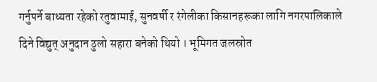गर्नुपर्ने बाध्यता रहेको रतुवामाई, सुनवर्षी र रंगेलीका किसानहरूका लागि नगरपालिकाले दिने विद्युत् अनुदान ठुलो सहारा बनेको थियो । भूमिगत जलस्रोत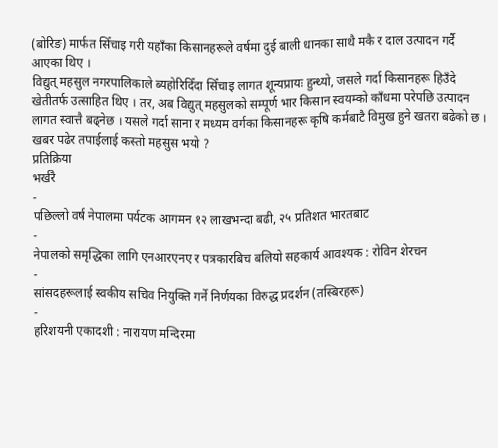(बोरिङ) मार्फत सिँचाइ गरी यहाँका किसानहरूले वर्षमा दुई बाली धानका साथै मकै र दाल उत्पादन गर्दै आएका थिए ।
विद्युत् महसुल नगरपालिकाले ब्यहोरिदिँदा सिँचाइ लागत शून्यप्रायः हुन्थ्यो, जसले गर्दा किसानहरू हिउँदे खेतीतर्फ उत्साहित थिए । तर, अब विद्युत् महसुलको सम्पूर्ण भार किसान स्वयम्को काँधमा परेपछि उत्पादन लागत स्वात्तै बढ्नेछ । यसले गर्दा साना र मध्यम वर्गका किसानहरू कृषि कर्मबाटै विमुख हुने खतरा बढेको छ ।
खबर पढेर तपाईलाई कस्तो महसुस भयो ?
प्रतिक्रिया
भर्खरै
-
पछिल्लो वर्ष नेपालमा पर्यटक आगमन १२ लाखभन्दा बढी, २५ प्रतिशत भारतबाट
-
नेपालको समृद्धिका लागि एनआरएनए र पत्रकारबिच बलियो सहकार्य आवश्यक : रोविन शेरचन
-
सांसदहरूलाई स्वकीय सचिव नियुक्ति गर्ने निर्णयका विरुद्ध प्रदर्शन (तस्बिरहरू)
-
हरिशयनी एकादशी : नारायण मन्दिरमा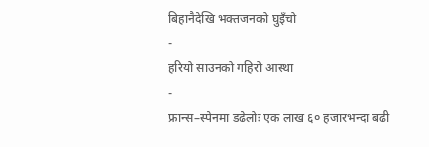बिहानैदेखि भक्तजनको घुइँचो
-
हरियो साउनको गहिरो आस्था
-
फ्रान्स–स्पेनमा डढेलोः एक लाख ६० हजारभन्दा बढी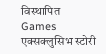विस्थापित
Games
एक्सक्लुसिभ स्टोरी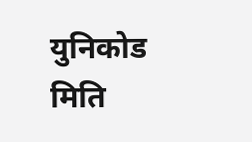युनिकोड
मिति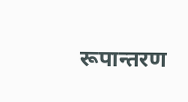रूपान्तरण